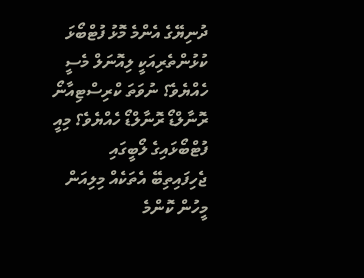ދުނިޔޭގެ އެންމެ މޮޅު ފުޓްބޯޅަ ކުޅުންތެރިއަކީ ލިއޮނަލް މެސީ ހެއްޔެވެ؟ ނުވަތަ ކްރިސްޓިއާނޯ ރޮނާލްޑޯ ރޮނާލްޑޯ ހެއްޔެވެ؟ މިއީ ފުޓްބޯޅައިގެ ލޯބީގައި ޖެހިފައިތިބޭ އެތަކެއް މިލިއަން މީހުން ކޮންމެ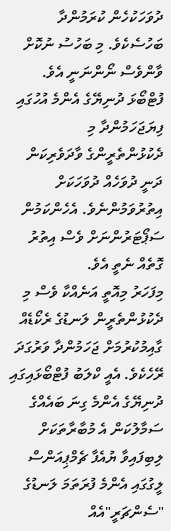ދުވަހަކުހެން ކުރަމުންދާ ބަހުސެކެވެ. މި ބަހުސު ނުކޮށް ވާންވެސް ނޯންނަނީ އެވެ. ފުޓްބޯޅަ ދުނިޔޭގެ އެންމެ އުހުގައި ފިޔަޖަހަމުންދާ މި ދެކުޅުންތެރީންގެ ވާދަވެރިކަން ދަނީ ދުވަހެއް ދުވަހަކަށް އިތުރުވަމުންނެވެ. އެހެންކަމުން ސަޕޯޓަރުންނަށް ވެސް އިތުރު ގޮތެއް ނެތީ އެވެ.
މިފަހަރު މިއޮތީ އަނެއްކާ ވެސް މި ދެކުޅުންތެރީން ލަނޑުގެ ރެކޯޑެއް ގާއިމުކުރުމަށް ޖަހަމުންދާ ވަރުގަދަ ރޭހެކެވެ. އެއީ ކްލަބު ފުޓްބޯޅައިގައި ދުނިޔޭގެ އެންމެ ގިނަ ބައެއްގެ ސަމާލުކަން އެ މުބާރާތަކަށް ލިބިފައިވާ ޔުއެފާ ޗެމްޕިއަންސް ލީގުގައި އެންމެ ފުރަތަމަ ލަނޑުގެ "ސެންޗަރީ"އެއް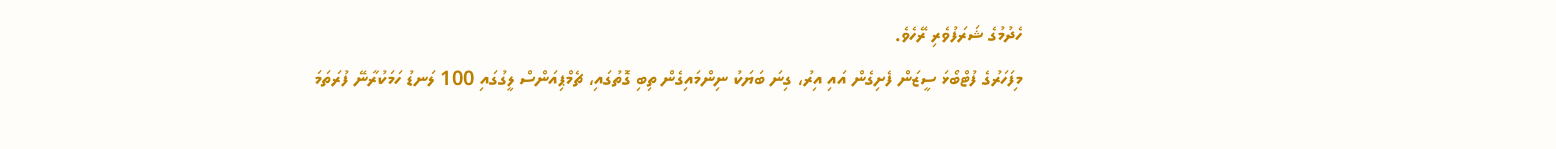ހެދުމުގެ ޝަރަފުވެރި ރޭހެވެ.
މިފަހަރުގެ ފުޓްބޯޅަ ސީޒަން ފެށިގެން އައި އިރު، ގިނަ ބަޔަކު ނިންމައިގެން ތިބި ގޮތުގައި، ޗެމްޕިއަންސް ލީގުގައި 100 ލަނޑު ހަމަކުރާނޭ ފުރަތަމަ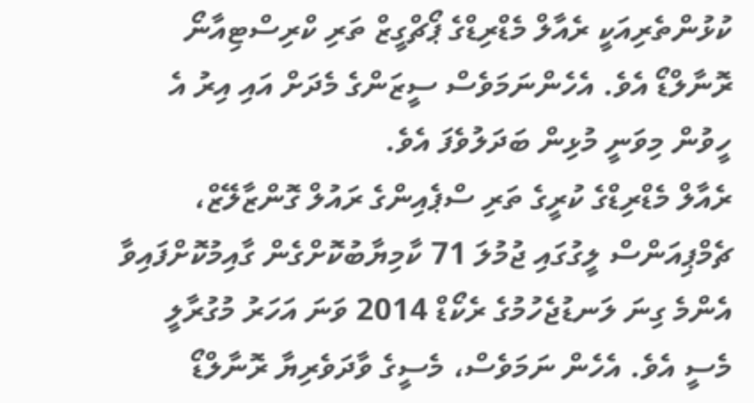ކުޅުންތެރިއަކީ ރެއާލް މެޑްރިޑްގެ ޕޯޗްގީޒް ތަރި ކްރިސްޓިއާނޯ ރޮނާލްޑޯ އެވެ. އެހެންނަމަވެސް ސީޒަންގެ މެދަށް އައި އިރު އެ ހީވުން މިވަނީ މުޅިން ބަދަލުވެފަ އެވެ.
ރެއާލް މެޑްރިޑްގެ ކުރީގެ ތަރި ސްޕެއިންގެ ރައުލް ގޮންޒާލޭޒް، ޗެމްޕިއަންސް ލީގުގައި ޖުމުލަ 71 ކާމިޔާބުކޮށްގެން ގާއިމުކޮށްފައިވާ އެންމެ ގިނަ ލަނޑުޖެހުމުގެ ރެކޯޑް 2014 ވަނަ އަހަރު މުގުރާލީ މެސީ އެވެ. އެހެން ނަމަވެސް، މެސީގެ ވާދަވެރިޔާ ރޮނާލްޑޯ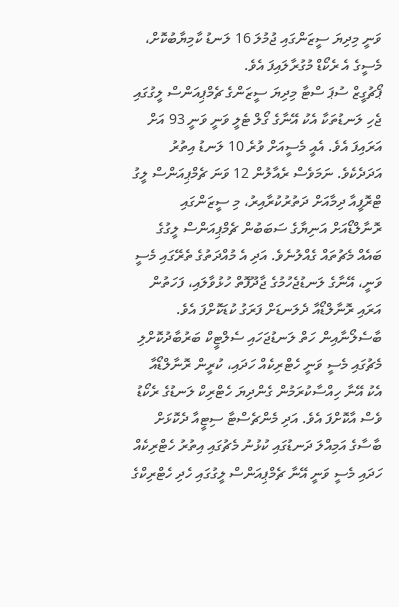ވަނީ މިދިޔަ ސީޒަންގައި ޖުމުލަ 16 ލަނޑު ކާމިޔާބުކޮށް، މެސީގެ އެ ރެކޯޑް މުގުރާލައިފަ އެވެ.
ޕޯޗުގީޒް ސުޕަ ސްޓާ މިދިޔަ ސީޒަންގެ ޗެމްޕިއަންސް ލީގުގައި ޖެހި ލަނޑުތަކާ އެކު އޭނާގެ ގޯލް ޓެލީ ވަނީ ވަނީ 93 އަށް އަރައިފަ އެވެ. އެއީ މެސީއަށް ވުރެ 10 ލަނޑު އިތުރު އަދަދެކެވެ. ނަމަވެސް ރެއާލުން 12 ވަނަ ޗެމްޕިއަންސް ލީގު ޓްރޮފީއާ ދިމާއަށް ދަތުރުކުރާއިރު، މި ސީޒަންގައި ރޮނާލްޑޯއަށް އަނިޔާގެ ސަބަބުން ޗެމްޕިއަންސް ލީގުގެ ބައެއް މެޗުތައް ގެއްލުނެވެ. އަދި އެ މުއްދަތުގެ ތެރޭގައި މެސީ ވަނީ، އޭނާގެ ލަނޑުޖެހުމުގެ ޖާދޫފޮތް ހުޅުވާލައި، ފަހަތުން އަރައި ރޮނާލްޑޯއާ ދެލަނޑަށް ފަރަގު ކުޑަކޮށްފަ އެވެ.
ބާސެލޯނާއިން ހަތް ލަނޑުޖަހައި ސެލްޓީކް ބަރުބާދުކޮށްލި މެޗުގައި މެސީ ވަނީ ހެޓްރިކެއް ހަދައި، ކުރީން ރޮނާލްޑޯއާ އެކު އޭނާ ހިއްސާކުރަމުން ގެންދިޔަ ހެޓްރިކް ލަނޑުގެ ރެކޯޑު ވެސް އާކޮށްފަ އެވެ. އަދި މެންޗެސްޓާ ސިޓީއާ ދެކޮޅަށް ބާސާގެ އަމިއްލަ ދަނޑުގައި ކުޅުނު މެޗުގައި އިތުރު ހެޓްރިކެއް ހަދައި މެސީ ވަނީ އޭނާ ޗެމްޕިއަންސް ލީގުގައި ހެދި ހެޓްރިކްގެ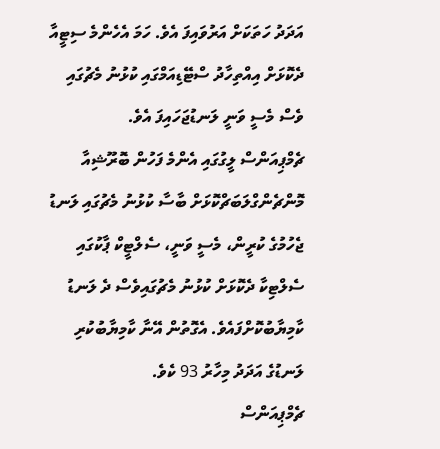އަދަދު ހަތަކަށް އަރުވައިފަ އެވެ. ހަމަ އެހެންމެ ސިޓީއާ ދެކޮޅަށް އިއްތިހާދު ސްޓޭޑިއަމްގައި ކުޅުނު މެޗުގައި ވެސް މެސީ ވަނީ ލަނޑުޖަހައިފަ އެވެ.
ޗެމްޕިއަންސް ލީގުގައި އެންމެ ފަހުން ބޮރޫޝިއާ މޮންޗެންގްލަބަޗްކޮޅަށް ބާސާ ކުޅުނު މެޗުގައި ލަނޑު ޖެހުމުގެ ކުރީން، މެސީ ވަނީ، ސެލްޓީކް ޕާކުގައި ސެލްޓިކާ ދެކޮޅަށް ކުޅުނު މެޗުގައިވެސް ދެ ލަނޑު ކާމިޔާބުކޮށްފައެވެ. އެގޮތުން އޭނާ ކާމިޔާބުކުރި ލަނޑުގެ އަދަދު މިހާރު 93 ކެވެ.
ޗެމްޕިއަންސް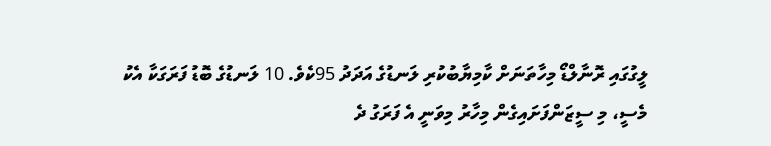ލީގުގައި ރޮނާލްޑޯ މިހާތަނަށް ކާމިޔާބުކުރި ލަނޑުގެ އަދަދު 95ކެވެ. 10 ލަނޑުގެ ބޮޑު ފަރަގަކާ އެކު މެސީ، މި ސީޒަންފަށައިގެން މިހާރު މިވަނީ އެ ފަރަގު ދެ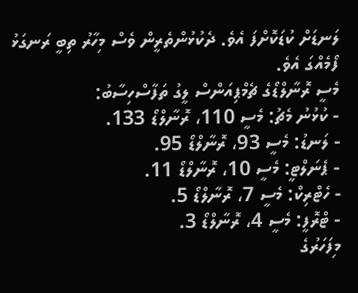ލަނޑަށް ކުޑަކޮށްފަ އެވެ. ދެކުޅުންތެރީން ވެސް މިހާރު ތިބީ ރަނގަޅު ފޯމެއްގަ އެވެ.
މެސީ ރޮނާލްޑޯގެ ޗެމްޕިއަންސް ލީގު ތަފާސްހިސާބު:
- ކުޅުނު މެޗު: މެސީ 110، ރޮނާލްޑޯ 133.
- ލަނޑު: މެސީ 93، ރޮނާލްޑޯ 95.
- ޕެނަލްޓީ: މެސީ 10، ރޮނާލްޑޯ 11.
- ހެޓްރިކް: މެސީ 7، ރޮނާލްޑޯ 5.
- ޓްރޮފީ: މެސީ 4، ރޮނާލްޑޯ 3.
މިފަހަރުގެ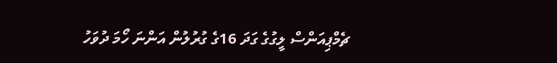ޗެމްޕިއަންސް ލީގުގެ ގަދަ 16ގެ ގުރުލުން އަންނަ ހޯމަ ދުވަހު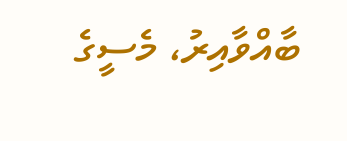ބާއްވާއިރު، މެސީގެ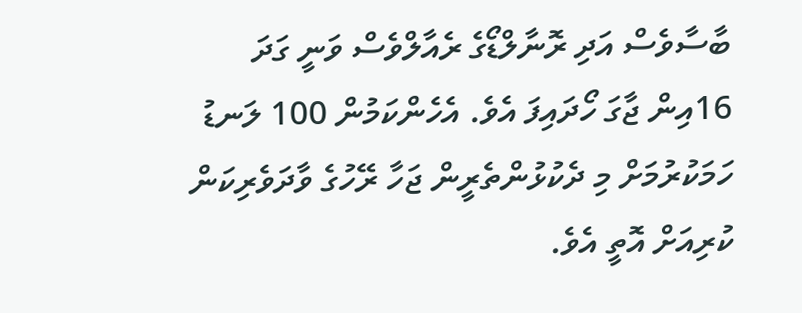ބާސާވެސް އަދި ރޮނާލްޑޯގެ ރެއާލްވެސް ވަނީ ގަދަ 16އިން ޖާގަ ހޯދައިފަ އެވެ. އެހެންކަމުން 100 ލަނޑު ހަމަކުރުމަށް މި ދެކުޅުންތެރީން ޖަހާ ރޭހުގެ ވާދަވެރިކަން ކުރިއަށް އޮތީ އެވެ.